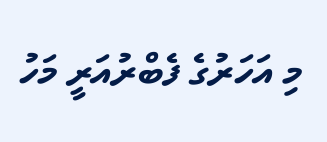މި އަހަރުގެ ފެބްރުއަރީ މަހު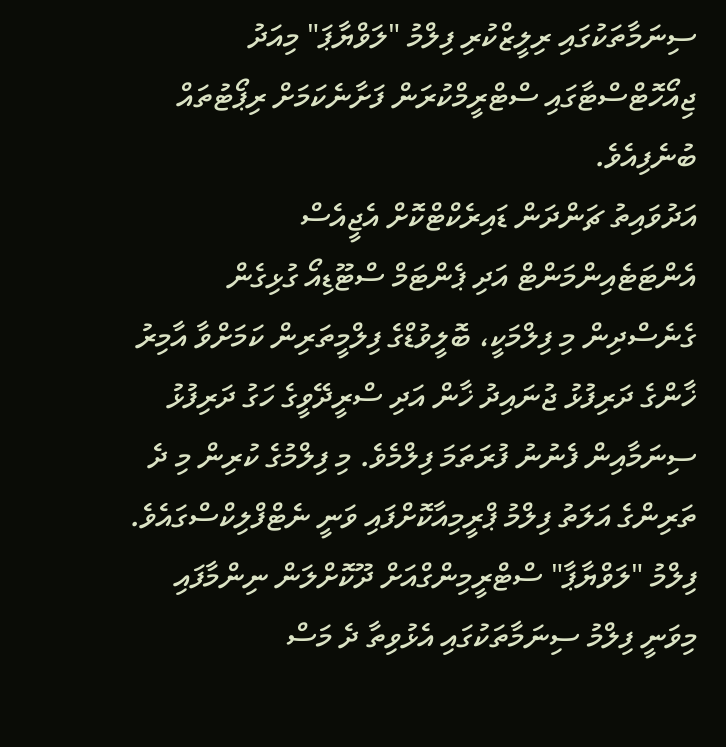ސިނަމާތަކުގައި ރިލީޒްކުރި ފިލްމު "ލަވްޔާޕަ" މިއަދު ޖިއޯހޮޓްސްޓާގައި ސްޓްރީމްކުރަން ފަށާނެކަމަށް ރިޕޯޓުތައް ބުނެފިއެވެ.
އަދުވައިތު ޗަންދަން ޑައިރެކްޓްކޮށް އެޖީއެސް އެންޓަޓެއިންމަންޓް އަދި ޕެންޓަމް ސްޓޫޑިއޯ ގުޅިގެން ގެނެސްދިން މި ފިލްމަކީ، ބޮލީވުޑްގެ ފިލްމީތަރިން ކަމަށްވާ އާމިރު ޚާންގެ ދަރިފުޅު ޖުނައިދު ޚާން އަދި ސްރީދޭވީގެ ހަގު ދަރިފުޅު ސިނަމާއިން ފެނުނު ފުރަތަމަ ފިލްމެވެ. މި ފިލްމުގެ ކުރިން މި ދެ ތަރިންގެ އަލަތު ފިލްމު ޕްރީމިއާކޮށްފައި ވަނީ ނެޓްފްލިކްސްގައެވެ.
ފިލްމު "ލަވްޔާޕާ" ސްޓްރީމިންގްއަށް ދޫކޮށްލަން ނިންމާފައި މިވަނީ ފިލްމު ސިނަމާތަކުގައި އެޅުވިތާ ދެ މަސް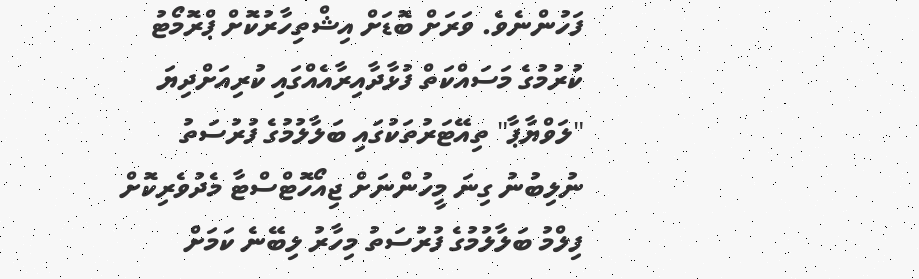ފަހުންނެވެ. ވަރަށް ބޮޑަށް އިޝްތިހާރުކޮށް ޕްރޮމޯޓު ކުރުމުގެ މަސައްކަތް ފުޅާދާއިރާއެއްގައި ކުރިއަށްދިޔަ "ލަވްޔާޕާ" ތިއޭޓަރުތަކުގައި ބަލާލުމުގެ ފުރުސަތު ނުލިބުނު ގިނަ މީހުންނަށް ޖިއޯހޮޓްސްޓާ މެދުވެރިކޮށް ފިލްމު ބަލާލުމުގެ ފުރުސަތު މިހާރު ލިބޭނެ ކަމަށް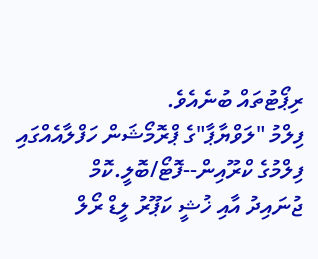ރިޕޯޓުތައް ބުނެއެވެ.
ފިލްމު "ލަވްޔާޕާ"ގެ ޕްރޮމޯޝަން ހަފްލާއެއްގައި ފިލްމުގެ ކްރޫއިން--ފޮޓޯ/ބޮލީ.ކޮމް
ޖުނައިދު އާއި ޚުޝީ ކަޕޫރު ލީޑް ރޯލް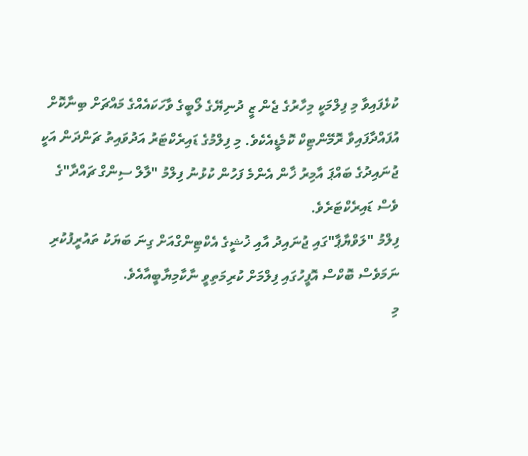ކުޅެފައިވާ މި ފިލްމަކީ މިހާރުގެ ޖެން ޒީ ދުނިޔޭގެ ލޯބީގެ ވާހަކައެއްގެ މައްޗަށް ބިނާކޮށް އުފައްދާފައިވާ ރޮމޭންޓިކް ކޮމެޑީއެކެވެ. މި ފިލްމުގެ ޑައިރެކްޓަރު އަދުވައިތު ޗަންދަން އަކީ ޖުނައިދުގެ ބައްޕަ އާމިރު ޚާން އެންމެ ފަހުން ކުޅުނު ފިލްމު "ލާލް ސިންގް ޗައްދާ"ގެ ވެސް ޑައިރެކްޓަރެވެ.
ފިލްމު "ލަވްޔާޕާ"ގައި ޖުނައިދު އާއި ޚުޝީގެ އެކްޓިންގްއަށް ގިނަ ބަޔަކު ތައުރީފުކުރި ނަމަވެސް ބޮކްސް އޮފީހުގައި ފިލްމަށް ކުރިމަތިވީ ނާކާމިޔާބީއާއެވެ.
މި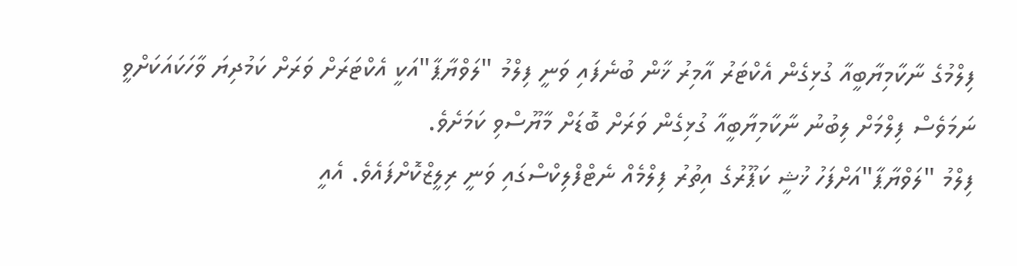ފިލްމުގެ ނާކާމިޔާބީއާ ގުޅިގެން އެކްޓަރު އާމިރު ޚާން ބުނެފައި ވަނީ ފިލްމު "ލަވްޔާޕާ"އަކީ އެކްޓަރަށް ވަރަށް ކަމުދިޔަ ވާހަކައަކަށްވީ ނަމަވެސް ފިލްމަށް ލިބުނު ނާކާމިޔާބީއާ ގުޅިގެން ވަރަށް ބޮޑަށް މާޔޫސްވި ކަމަށެވެ.
ފިލްމު "ލަވްޔާޕާ"އަށްފަހު ޚުޝީ ކަޕޫރުގެ އިތުރު ފިލްމެއް ނެޓްފްލިކްސްގައި ވަނީ ރިލީޒްކޮށްފައެވެ. އެއީ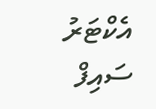އެކްޓަރު ސައިފް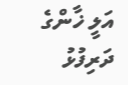އަލީ ޚާންގެ ދަރިފުޅު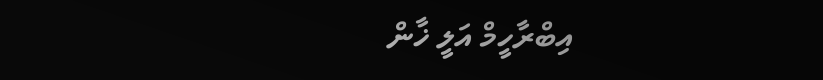އިބްރާހީމް އަލީ ޚާން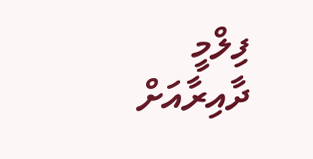ފިލްމީ ދާއިރާއަށް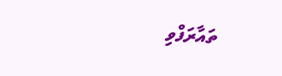ތައާރަފްވި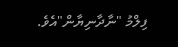ފިލްމު "ނާދާނިޔާން"އެވެ.